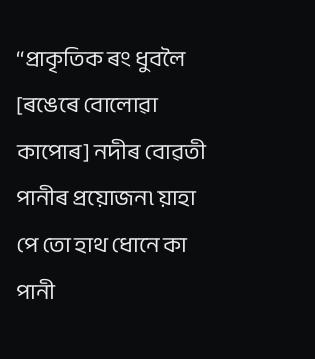‘‘প্ৰাকৃতিক ৰং ধুবলৈ [ৰঙেৰে বোলোৱা কাপোৰ] নদীৰ বোৱতী পানীৰ প্ৰয়োজন৷ য়াহা পে তো হাথ ধোনে কা পানী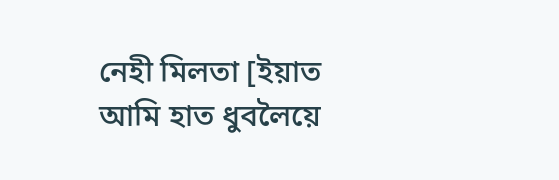নেহী মিলতা [ইয়াত আমি হাত ধুবলৈয়ে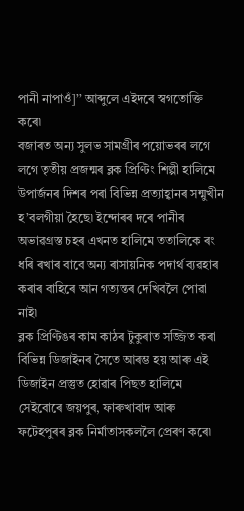পানী নাপাওঁ]’’ আব্দুলে এইদৰে স্বগতোক্তি কৰে৷
বজাৰত অন্য সুলভ সামগ্ৰীৰ পয়োভৰৰ লগে লগে তৃতীয় প্ৰজন্মৰ ব্লক প্ৰিণ্টিং শিল্পী হালিমে উপাৰ্জনৰ দিশৰ পৰা বিভিন্ন প্ৰত্যাহ্বানৰ সন্মুখীন হ’বলগীয়া হৈছে৷ ইন্দোৰৰ দৰে পানীৰ অভাৱগ্ৰস্ত চহৰ এখনত হালিমে ততালিকে ৰং ধৰি ৰখাৰ বাবে অন্য ৰাসায়নিক পদাৰ্থ ব্যৱহাৰ কৰাৰ বাহিৰে আন গত্যন্তৰ দেখিবলৈ পোৱা নাই৷
ব্লক প্ৰিণ্টিঙৰ কাম কাঠৰ টুকুৰাত সজ্জিত কৰা বিভিন্ন ডিজাইনৰ সৈতে আৰম্ভ হয় আৰু এই ডিজাইন প্ৰস্তুত হোৱাৰ পিছত হালিমে সেইবোৰে জয়পুৰ, ফাৰুখাবাদ আৰু ফটেহপুৰৰ ব্লক নিৰ্মাতাসকললৈ প্ৰেৰণ কৰে৷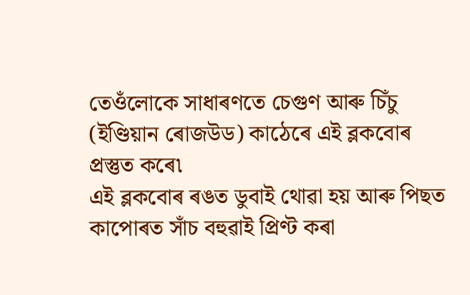তেওঁলোকে সাধাৰণতে চেগুণ আৰু চিঁচু (ইণ্ডিয়ান ৰোজউড) কাঠেৰে এই ব্লকবোৰ প্ৰস্তুত কৰে৷
এই ব্লকবোৰ ৰঙত ডুবাই থোৱা হয় আৰু পিছত কাপোৰত সাঁচ বহুৱাই প্ৰিণ্ট কৰা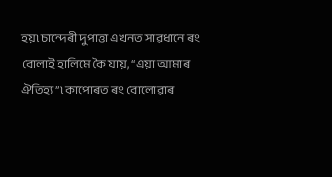হয়৷ চান্দেৰী দুপাত্তা এখনত সাৱধানে ৰং বোলাই হালিমে কৈ যায়, ‘‘এয়া আমাৰ ঐতিহ্য’’৷ কাপোৰত ৰং বোলোৱাৰ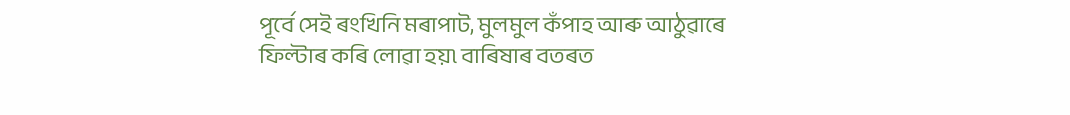পূৰ্বে সেই ৰংখিনি মৰাপাট, মুলমুল কঁপাহ আৰু আঠুৱাৰে ফিল্টাৰ কৰি লোৱা হয়৷ বাৰিষাৰ বতৰত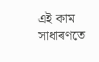এই কাম সাধাৰণতে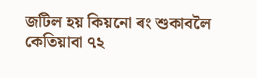জটিল হয় কিয়নো ৰং শুকাবলৈ কেতিয়াবা ৭২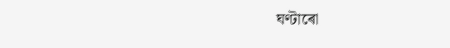ঘণ্টাৰো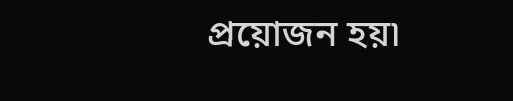প্ৰয়োজন হয়৷